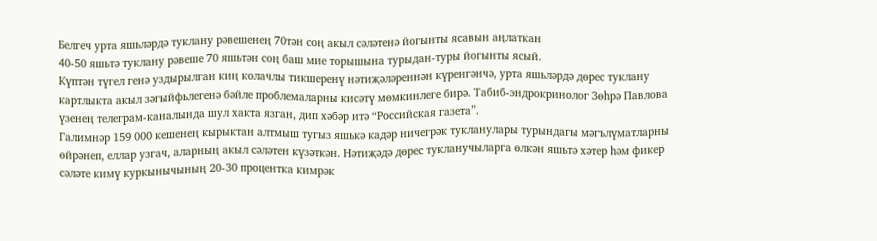Белгеч урта яшьләрдә туклану рәвешенең 70тән соң акыл сәләтенә йогынты ясавын аңлаткан
40-50 яшьтә туклану рәвеше 70 яшьтән соң баш мие торышына турыдан-туры йогынты ясый.
Күптән түгел генә уздырылган киң колачлы тикшеренү нәтиҗәләреннән күренгәнчә, урта яшьләрдә дөрес туклану картлыкта акыл зәгыйфьлегенә бәйле проблемаларны кисәтү мөмкинлеге бирә. Табиб-эндрокринолог Зөһрә Павлова үзенең телеграм-каналында шул хакта язган, дип хәбәр итә “Российская газета”.
Галимнәр 159 000 кешенең кырыктан алтмыш тугыз яшькә кадәр ничегрәк тукланулары турындагы мәгълүматларны өйрәнеп, еллар узгач, аларның акыл сәләтен күзәткән. Нәтиҗәдә дөрес тукланучыларга өлкән яшьтә хәтер һәм фикер сәләте кимү куркынычының 20-30 процентка кимрәк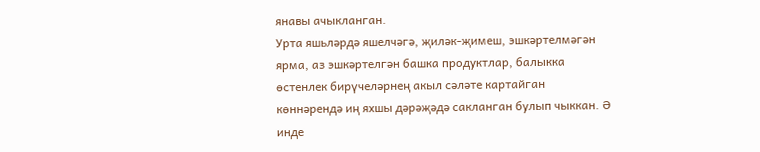янавы ачыкланган.
Урта яшьләрдә яшелчәгә, җиләк-җимеш, эшкәртелмәгән ярма, аз эшкәртелгән башка продуктлар, балыкка өстенлек бирүчеләрнең акыл сәләте картайган көннәрендә иң яхшы дәрәҗәдә сакланган булып чыккан. Ә инде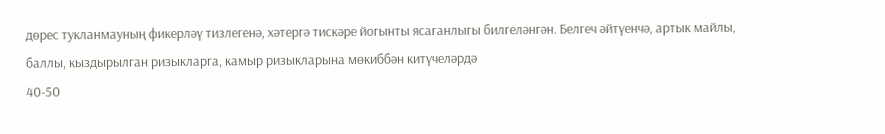дөрес тукланмауның фикерләү тизлегенә, хәтергә тискәре йогынты ясаганлыгы билгеләнгән. Белгеч әйтүенчә, артык майлы, баллы, кыздырылган ризыкларга, камыр ризыкларына мөкиббән китүчеләрдә
40-50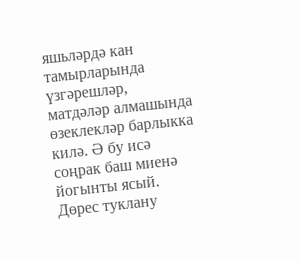яшьләрдә кан тамырларында үзгәрешләр, матдәләр алмашында өзеклекләр барлыкка килә. Ә бу исә соңрак баш миенә йогынты ясый. Дөрес туклану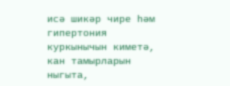исә шикәр чире һәм гипертония куркынычын киметә, кан тамырларын ныгыта,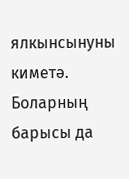ялкынсынуны киметә. Боларның барысы да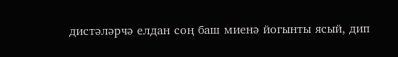дистәләрчә елдан соң баш миенә йогынты ясый, дип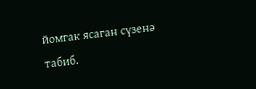йомгак ясаган сүзенә табиб.